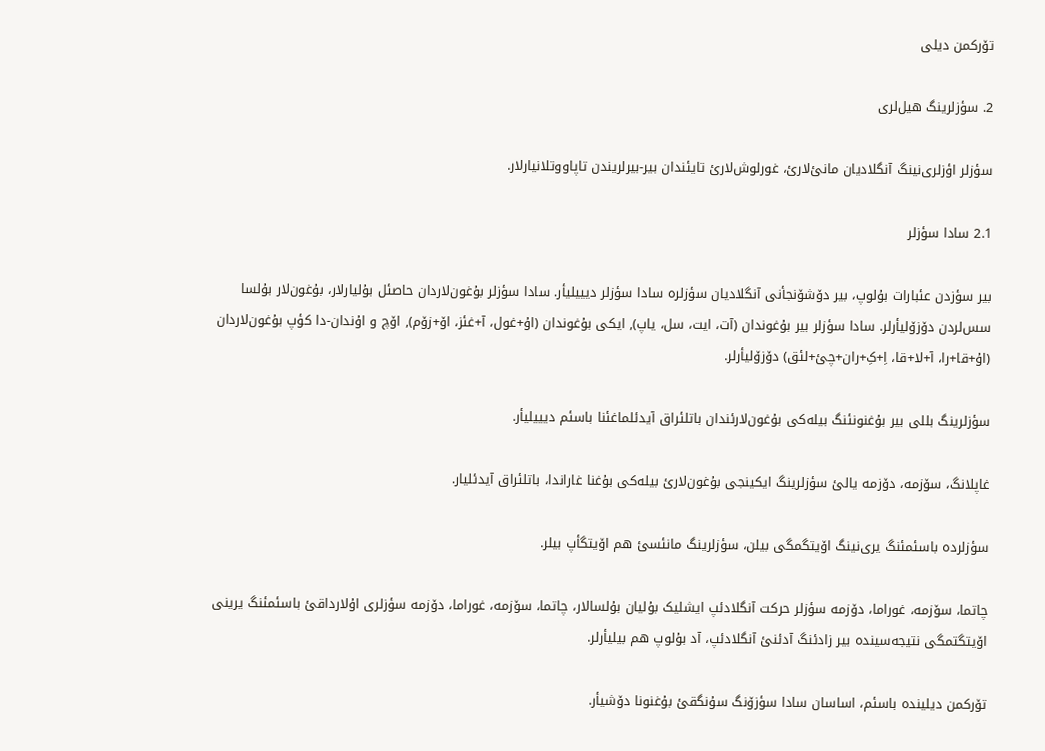تۆرکمن دیلی

2. سؤزلرینگ هیل‌لری

سؤزلر اؤزلری‌نینگ آنگلادیان مانئ‌لارئ، غورلوش‌لارئ تایئندان بیر-بیرلریندن تاپاووتلانیارلار.

2.1 سادا سؤزلر

بیر سؤزدن عئبارات بۇلوپ، بیر دۆشۆنجأنی آنگلادیان سؤزلره سادا سؤزلر دیییلیأر. سادا سؤزلر بۇغون‌لاردان حاصئل بۇلیارلار، بۇغون‌لار بۇلسا سس‌لردن دۆزۆلیأرلر. سادا سؤزلر بیر بۇغوندان (آت، ایت، سل، یاپ), ایکی بۇغوندان (اۇ+غول، آ+غئز، اۆ+زۆم), اۆچ و اۇندان-دا کؤپ بۇغون‌لاردان (اۇ+قا+را، آ+لا+قا، اِ+کِ+ران+چئ+لئق) دۆزۆلیأرلر.

سؤزلرینگ بللی بیر بۇغنونئنگ بیله‌کی بۇغون‌لارئندان باتلئراق آیدئلماغئنا باسئم دیییلیأر.

غاپلانگ، سۆزمه، دۆزمه یالئ سؤزلرینگ ایکینجی بۇغون‌لارئ بیله‌کی بۇغنا غاراندا، باتلئراق آیدئلیار.

سؤزلرده باسئمئنگ یری‌نینگ اۆیتگمگی بیلن، سؤزلرینگ مانئسئ هم اۆیتگأپ بیلر.

چاتما، سۆزمه، غوراما، دۆزمه سؤزلر حرکت آنگلادئپ ایشلیک بۇلیان بۇلسالار، چاتما، سۆزمه، غوراما، دۆزمه سؤزلری اۇلارداقئ باسئمئنگ یرینی اۆیتگتمگی نتیجه‌سینده بیر زادئنگ آدئنئ آنگلادئپ، آد بۇلوپ هم بیلیأرلر.

تۆرکمن دیلینده باسئم، اساسان سادا سؤزۆنگ سۇنگقئ بۇغنونا دۆشیأر.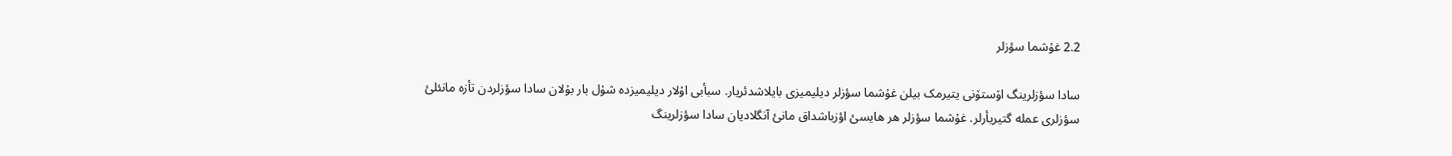2.2 غۇشما سؤزلر

سادا سؤزلرینگ اۆستۆنی یتیرمک بیلن غۇشما سؤزلر دیلیمیزی بایلاشدئریار. سبأبی اۇلار دیلیمیزده شۇل بار بۇلان سادا سؤزلردن تأزه مانئلئ سؤزلری عمله گتیریأرلر. غۇشما سؤزلر هر هایسئ اؤزباشداق مانئ آنگلادیان سادا سؤزلرینگ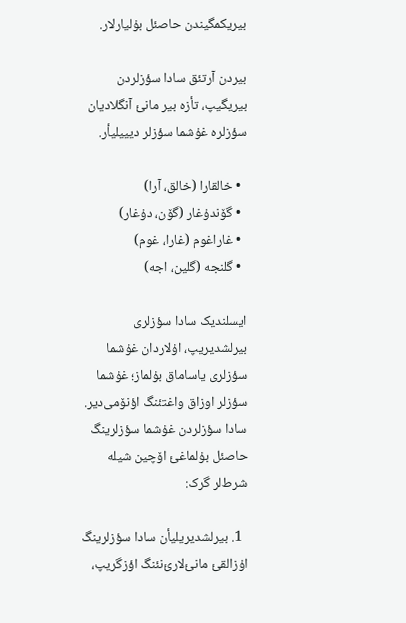بیریکمگیندن حاصئل بۇلیارلار.

بیردن آرتئق سادا سؤزلردن بیریگیپ، تأزه بیر مانئ آنگلادیان سؤزلره غۇشما سؤزلر دیییلیأر.

  • خالقارا (خالق، آرا)
  • گۆندۇغار (گۆن، دۇغار)
  • غاراغوم (غارا، غوم)
  • گلنجه (گلین، اجه)

ایسلندیک سادا سؤزلری بیرلشدیریپ، اۇلاردان غۇشما سؤزلری یاساماق بۇلماز؛ غۇشما سؤزلر اوزاق واغتئنگ اؤنۆمی‌دیر. سادا سؤزلردن غۇشما سؤزلرینگ حاصئل بۇلماغئ اۆچین شیله شرط‌لر گرک:

  1. بیرلشدیریلیأن سادا سؤزلرینگ اۇزالقئ مانئ‌لارئ‌نئنگ اؤزگریپ،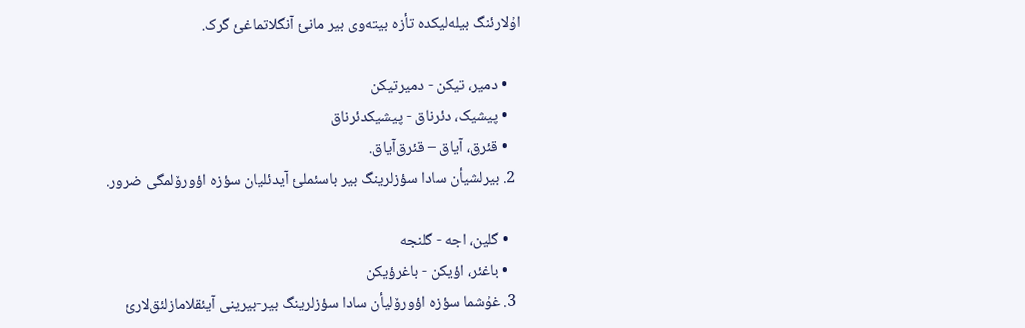اۇلارئنگ بیله‌لیکده تأزه بیته‌وی بیر مانئ آنگلاتماغئ گرک.

    • دمیر، تیکن - دمیرتیکن
    • پیشیک، دئرناق - پیشیکدئرناق
    • قئرق، آیاق – قئرق‌آیاق.
  2. بیرلشیأن سادا سؤزلرینگ بیر باسئملئ آیدئلیان سؤزه اؤورۆلمگی ضرور.

    • گلین، اجه - گلنجه
    • باغئر، اؤیکن - باغرؤیکن
  3. غۇشما سؤزه اؤورۆلیأن سادا سؤزلرینگ بیر-بیرینی آیئقلامازلئق‌لارئ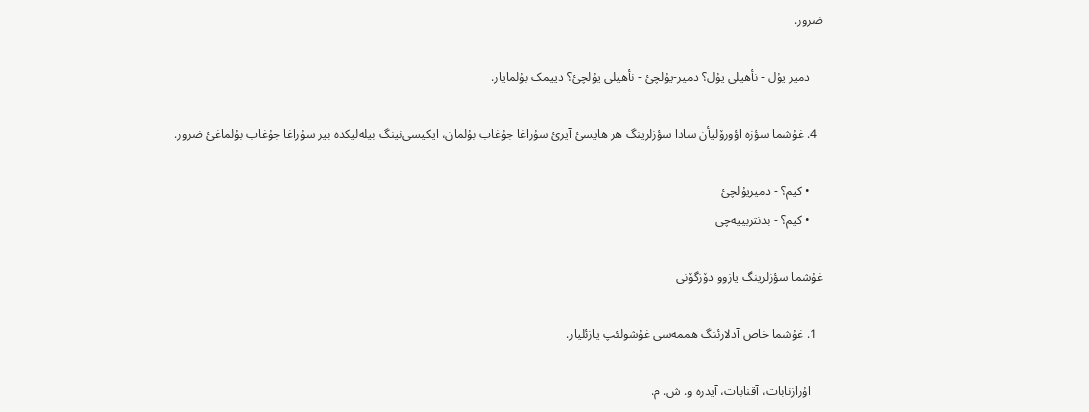ضرور.

    دمیر یۇل - نأهیلی یۇل؟ دمیر-یۇلچئ - نأهیلی یۇلچئ؟ دییمک بۇلمایار.

  4. غۇشما سؤزه اؤورۆلیأن سادا سؤزلرینگ هر هایسئ آیرئ سۇراغا جۇغاب بۇلمان، ایکیسی‌نینگ بیله‌لیکده بیر سۇراغا جۇغاب بۇلماغئ ضرور.

    • کیم؟ - دمیریۇلچئ
    • کیم؟ - بدنتربییه‌چی

غۇشما سؤزلرینگ یازوو دۆزگۆنی

  1. غۇشما خاص آد‌لارئنگ هممه‌سی غۇشولئپ یازئلیار.

    اۇرازنابات، آقنابات، آیدره و. ش. م.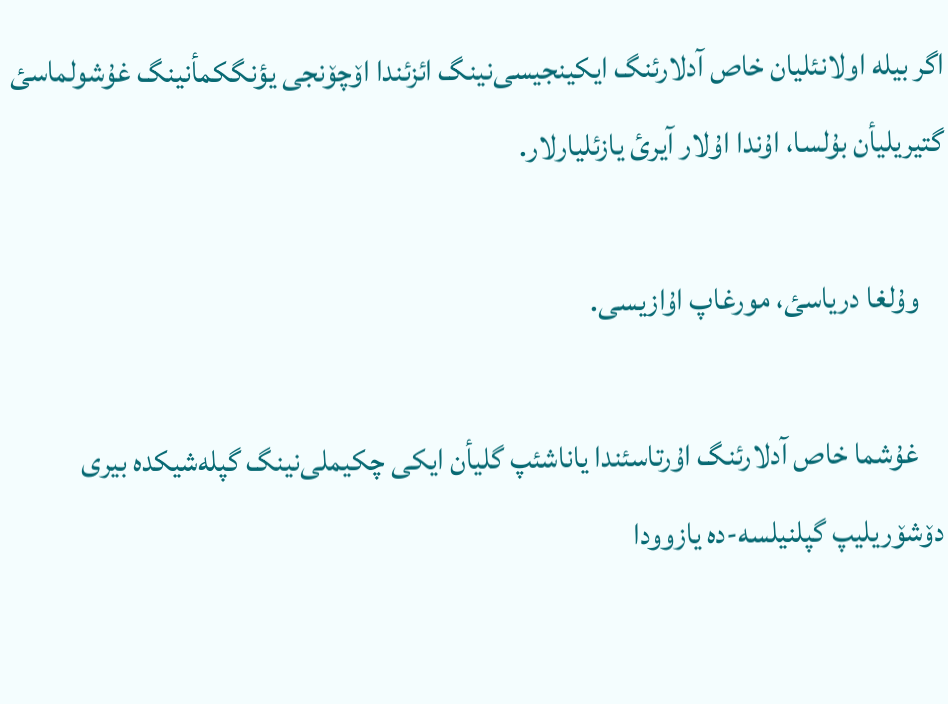اگر بیله اولانئلیان خاص آد‌لارئنگ ایکینجیسی‌نینگ ائزئندا اۆچۆنجی یؤنگکمأنینگ غۇشولماسئ گتیریلیأن بۇلسا، اۇندا اۇلار آیرئ یازئلیارلار.

    وۇلغا دریاسئ، مورغاپ اۇازیسی.

    غۇشما خاص آدلارئنگ اۇرتاسئندا یاناشئپ گلیأن ایکی چکیملی‌نینگ گپله‌شیکده بیری دۆشۆریلیپ گپلنیلسه-ده یازوودا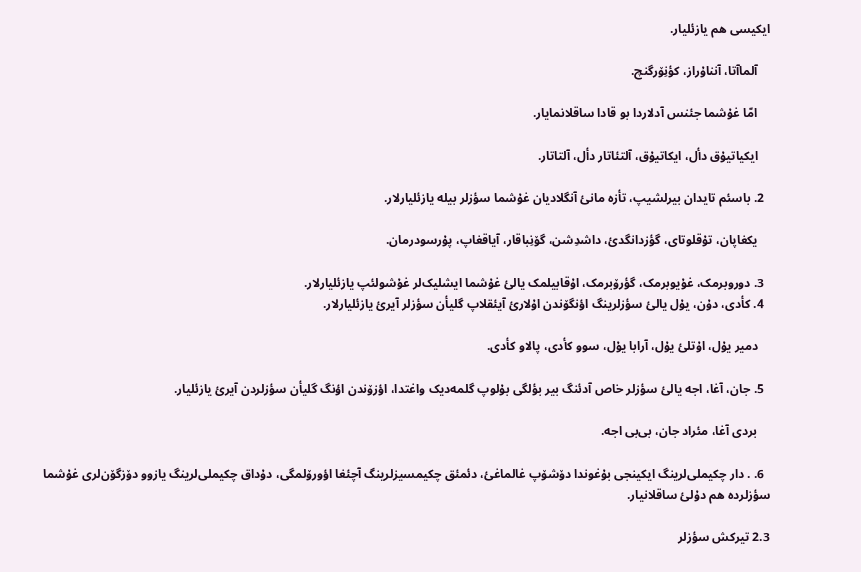ایکیسی هم یازئلیار.

    آلماآتا، آنناۇراز، کؤنِۆرگنچ.

    امّا غۇشما جئنس آدلاردا بو قادا ساقلانمایار.

    ایکیاتیۇق دأل، ایکاتیۇق، آلتئاتار دأل، آلتاتار.

  2. باسئم تایدان بیرلشیپ، تأزه مانئ آنگلادیان غۇشما سؤزلر بیله یازئلیارلار.

    یکغاپان، تۇقلوتای، گؤزدانگدئ، داشدِشن، گۆنِباقار، آیاقغاپ، پۇرسودرمان.

  3. دوروبرمک، غۇیوبرمک، گؤرۆبرمک، اۇقابیلمک یالئ غۇشما ایشلیک‌‌لر غۇشولئپ یازئلیارلار.
  4. کأدی، دۇن، یۇل یالئ سؤزلرینگ اؤنگۆندن اۇلارئ آیئقلاپ گلیأن سؤزلر آیرئ یازئلیارلار.

    دمیر یۇل، اۇتلئ یۇل، آرابا یۇل، سوو کأدی، پالاو کأدی.

  5. جان، آغا، اجه یالئ سؤزلر خاص آدئنگ بیر بؤلگی بۇلوپ گلمه‌دیک واغتدا، اؤزۆندن اؤنگ گلیأن سؤزلردن آیرئ یازئلیار.

    بردی آغا، مئراد جان، بی‌بی ‌‌اجه.

  6. . دار چکیملی‌لرینگ ایکینجی بۇغوندا دۆشۆپ غالماغئ، دئمئق چکیمسیزلرینگ آچئغا اؤورۆلمگی، دۇداق چکیملی‌لرینگ یازوو دۆزگۆن‌لری غۇشما سؤزلرده هم دۇلئ ساقلانیار.

2.3 تیرکش‌ سؤزلر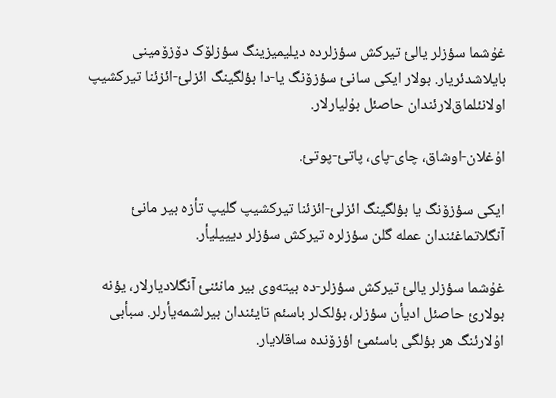غۇشما سؤزلر یالئ تیرکش‌ سؤزلرده دیلیمیزینگ سؤزلۆک دۆزۆمینی بایلاشدئریار. بولار ایکی سانئ سؤزۆنگ یا-دا بؤلگینگ ائزلئ-ائزئنا تیرکشیپ اولانئلماق‌لارئندان حاصئل بۇلیارلار.

اۇغلان-اوشاق، چای-پای، پاتئ-پوتئ.

ایکی سؤزۆنگ یا بؤلگینگ ائزلئ-ائزئنا تیرکشیپ گلیپ تأزه بیر مانئ آنگلاتماغئندان عمله گلن سؤزلره تیرکش‌ سؤزلر دیییلیأر.

غۇشما سؤزلر یالئ تیرکش‌ سؤزلر-ده بیته‌وی بیر مانئنئ آنگلادیارلار، یؤنه بولارئ حاصئل ادیأن سؤزلر، بؤلک‌‌لر باسئم تایئندان بیرلشمه‌یأرلر. سبأبی اۇلارئنگ هر بؤلگی باسئمئ اؤزۆنده ساقلایار.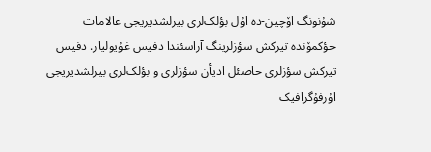شۇنونگ اۆچین-ده اۇل بؤلک‌‌لری بیرلشدیریجی عالامات حؤکمۆنده تیرکش‌ سؤزلرینگ آراسئندا دفیس غۇیولیار. دفیس تیرکش‌ سؤزلری حاصئل ادیأن سؤزلری و بؤلک‌‌لری بیرلشدیریجی اۇرفۇگرافیک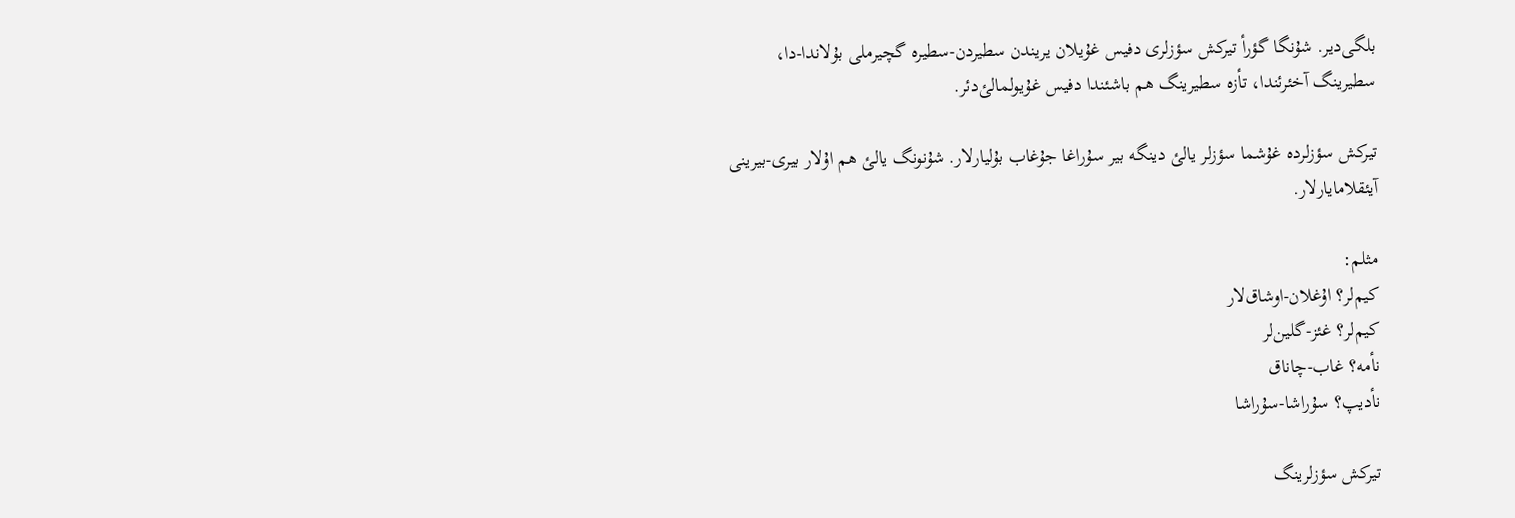بلگی‌دیر. شۇنگا گؤرأ تیرکش‌ سؤزلری دفیس غۇیلان یریندن سطیردن-سطیره گچیرملی بۇلاندا-دا، سطیرینگ آخئرئندا، تأزه سطیرینگ هم باشئندا دفیس غۇیولمالئ‌دئر.

تیرکش‌ سؤزلرده غۇشما سؤزلر یالئ دینگه بیر سۇراغا جۇغاب بۇلیارلار. شۇنونگ یالئ هم اۇلار بیری-بیرینی آیئقلامایارلار.

مثلم:
کیم‌لر؟ اۇغلان-اوشاق‌لار
کیم‌لر؟ غئز-گلین‌لر
نأمه؟ غاب-چاناق
نأدیپ؟ سۇراشا-سۇراشا

تیرکش‌ سؤزلرینگ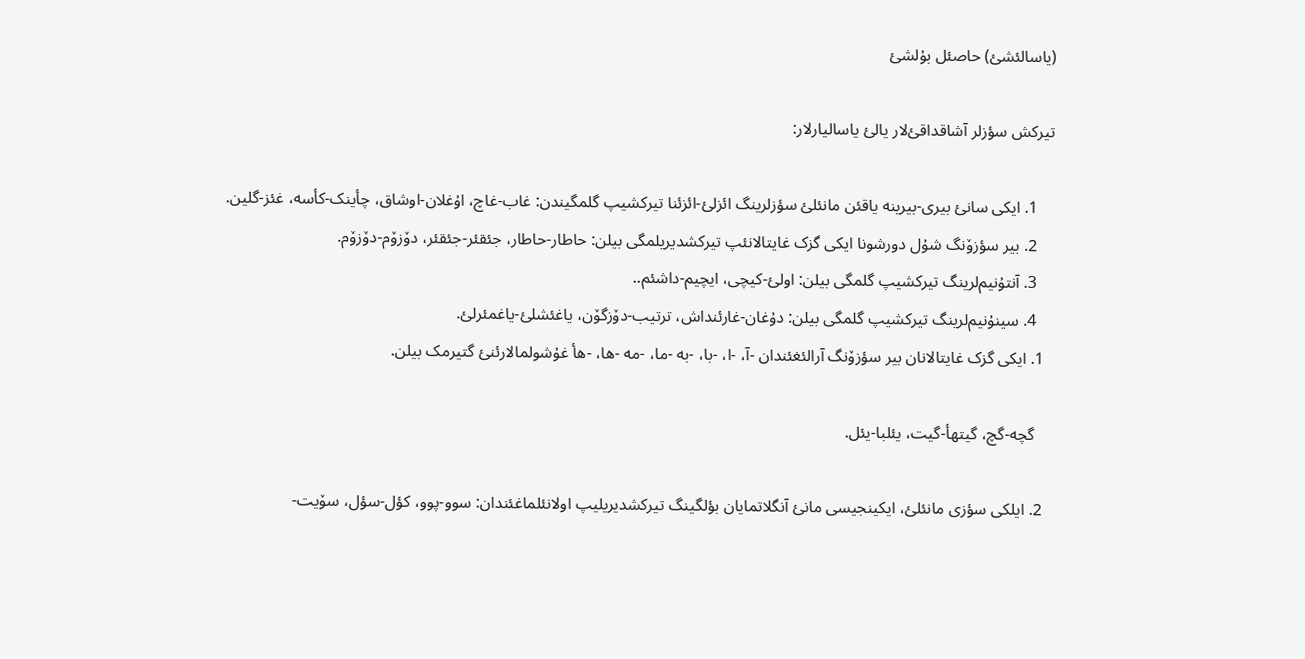(یاسالئشئ) حاصئل بۇلشئ

تیرکش‌ سؤزلر آشاقداقئ‌لار یالئ یاسالیارلار:

    1. ایکی سانئ بیری-بیرینه یاقئن مانئلئ سؤزلرینگ ائزلئ-ائزئنا تیرکشیپ گلمگیندن: غاب-غاچ، اۇغلان-اوشاق، چأینک-کأسه، غئز-گلین.
    2. بیر سؤزۆنگ شۇل دورشونا ایکی گزک غایتالانئپ تیرکشدیریلمگی بیلن: حاطار-حاطار، جئقئر-جئقئر، دۆزۆم-دۆزۆم.
    3. آنتۇنیم‌لرینگ تیرکشیپ گلمگی بیلن: اولئ-کیچی، ایچیم-داشئم..
    4. سینۇنیم‌لرینگ تیرکشیپ گلمگی بیلن: دۇغان-غارئنداش، ترتیب-دۆزگۆن، یاغئشلئ-یاغمئرلئ.
  1. ایکی گزک غایتالانان بیر سؤزۆنگ آرالئغئندان -آ، -ا، -با، -به -ما، -مه -ها، -هأ غۇشولمالارئنئ گتیرمک بیلن.

    گچه-گچ، گیتهأ-گیت، یئلبا-یئل.

  2. ایلکی سؤزی مانئلئ، ایکینجیسی مانئ آنگلاتمایان بؤلگینگ تیرکشدیریلیپ اولانئلماغئندان: سوو-پوو، کؤل-سؤل، سۆیت-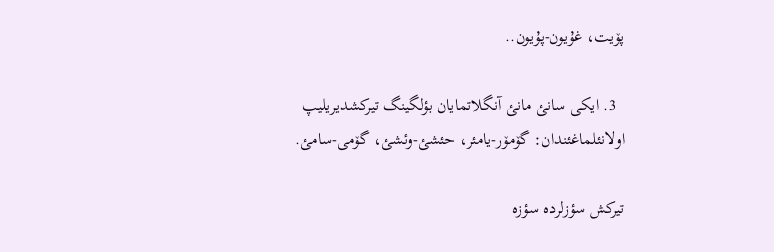پۆیت، غۇیون-پۇیون..

  3. ایکی سانئ مانئ آنگلاتمایان بؤلگینگ تیرکشدیریلیپ اولانئلماغئندان: گۆمۆر-یامئر، حئشئ-وئشئ، گۆمی-سامئ.

تیرکش‌ سؤزلرده سؤزه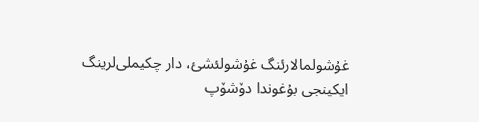غۇشولمالارئنگ غۇشولئشئ، دار چکیملی‌لرینگ ایکینجی بۇغوندا دۆشۆپ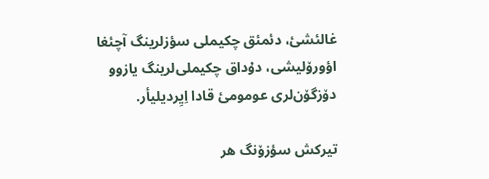غالئشئ، دئمئق چکیملی سؤزلرینگ آچئغا اؤورۆلیشی، دۇداق چکیملی‌لرینگ یازوو دۆزگۆن‌لری عومومئ قادا اِیِردیلیأر.

تیرکش‌ سؤزۆنگ هر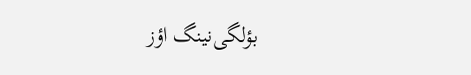بؤلگی‌نینگ اؤز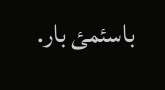باسئمئ بار.